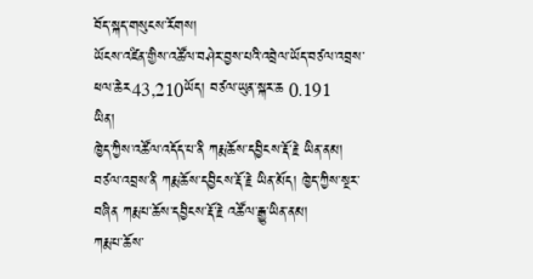བོད་སྐད་གསུངས་རོགས།
ཡོངས་འཛིན་གྱིས་འཚོལ་བཤེར་བྱས་པའི་འབྲེལ་ཡོད་བཙལ་འབྲས་ཕལ་ཆེར43,210ཡོད། བཙལ་ཡུན་སྐར་ཆ 0.191
ཡིན།
ཁྱེད་ཀྱིས་འཚོལ་འདོད་པ་ནི ཀརྨ་ཆོས་དབྱིངས་རྡོ་རྗེ ཡིན་ནམ།
བཙལ་འབྲས་ནི ཀརྨ་ཆོས་དབྱིངས་རྡོ་རྗེ ཡིན་མོད། ཁྱེད་ཀྱིས་སྔར་བཞིན ཀརྨ་པ་ཆོས་དབྱིངས་རྡོ་རྗེ འཚོལ་རྒྱུ་ཡིན་ནམ།
ཀརྨ་པ་ཆོས་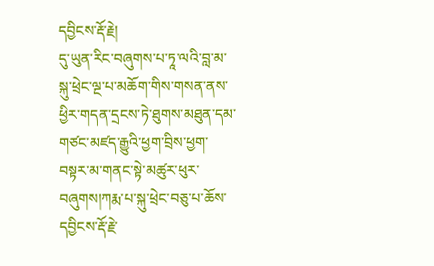དབྱིངས་རྡོ་རྗེ།
དུ་ཡུན་རིང་བཞུགས་པ་ཏཱ་ལའི་བླ་མ་སྐུ་ཕྲེང་ལྔ་པ་མཆོག་གིས་གསན་ནས་ཕྱིར་གདན་དྲངས་ཏེ་ཐུགས་མཐུན་དམ་གཙང་མཛད་རྒྱུའི་ཕྱག་བྲིས་ཕྱག་བསྟར་མ་གནང་སྟེ་མཚུར་ཕུར་བཞུགས།ཀརྨ་པ་སྐུ་ཕྲེང་བཅུ་པ་ཆོས་དབྱིངས་རྡོ་རྗེ་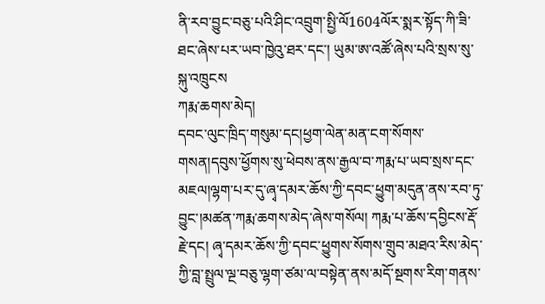ནི་རབ་བྱུང་བཅུ་པའི་ཤིང་འབྲུག་སྤྱི་ལོ1604ལོར་སྨར་སྟོད་ཀི་ཟི་ཐང་ཞེས་པར་ཡབ་ཁྱེའུ་ཐར་དང་། ཡུམ་ཨ་འཚོ་ཞེས་པའི་སྲས་སུ་སྐུ་འཁྲུངས
ཀརྨ་ཆགས་མེད།
དབང་ལུང་ཁྲིད་གསུམ་དང།ཕྱག་ལེན་མན་ངག་སོགས་གསན།དབུས་ཕྱོགས་སུ་ཕེབས་ནས་རྒྱལ་བ་ཀརྨ་པ་ཡབ་སྲས་དང་མཇལ།ལྷག་པར་དུ་ཞྭ་དམར་ཆོས་ཀྱི་དབང་ཕྱུག་མདུན་ནས་རབ་ཏུ་བྱུང་།མཚན་ཀརྨ་ཆགས་མེད་ཞེས་གསོལ། ཀརྨ་པ་ཆོས་དབྱིངས་རྡོ་རྗེ་དང། ཞྭ་དམར་ཆོས་ཀྱི་དབང་ཕྱུགས་སོགས་གྲུབ་མཐའ་རིས་མེད་ཀྱི་བླ་སྤྲུལ་ལྔ་བཅུ་ལྷག་ཙམ་ལ་བསྟེན་ནས་མདོ་སྔགས་རིག་གནས་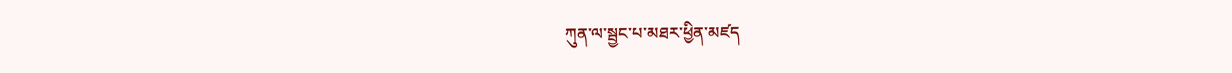ཀུན་ལ་སྦྱང་པ་མཐར་ཕྱིན་མཛད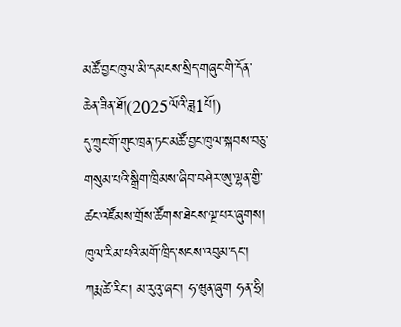མཚོ་བྱང་ཁུལ་མི་དམངས་སྲིད་གཞུང་གི་དོན་ཆེན་ཟིན་ཐོ།(2025ལོའི་ཟླ1པོ།)
དུ་ཀྲུང་གོ་གུང་ཁྲན་ཏང་མཚོ་བྱང་ཁུལ་སྐབས་བཅུ་གསུམ་པའི་སྒྲིག་ཁྲིམས་ཞིབ་བཤེར་ཨུ་ལྷན་གྱི་ཚང་འཛོམས་གྲོས་ཚོགས་ཐེངས་ལྔ་པར་ཞུགས། ཁུལ་རིམ་པའི་མགོ་ཁྲིད་སངས་འབུམ་དང་། ཀརྨ་ཚེ་རིང་། མ་རུའུ་ཞང་། ཧ་ཝུན་ཞུག ཧན་ཧྲི།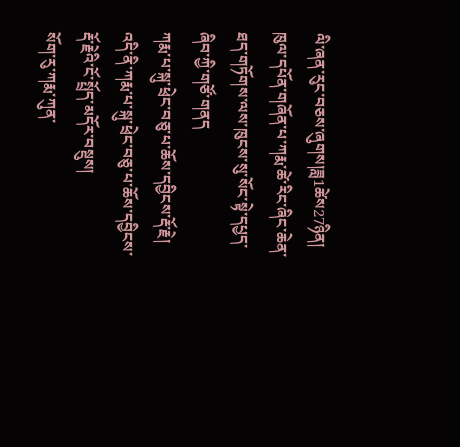ལི་ཞན་རུང་བཅས་ཞུགས།ཟླ1ཚེས27ཉིན། ཁུལ་དཔོན་གཞོན་པ་ཀརྨ་ཚེ་རིང་ཞིང་ཆེན་ཐད་གཏོགས་ལས་ཁུངས་སུ་སོང་སྟེ་དཔྱད་ཞིབ་ཀྱི་གཙོ་གནད
ཀརྨ་པ་སྐུ་ཕྲེང་བཅུ་པ་ཆོས་དབྱིངས་རྡོ་རྗེ།
འདི་ནི་ཀརྨ་པ་སྐུ་ཕྲེང་བཅུ་པ་ཆོས་དབྱིངས་རྡོ་རྗེའི་ངོ་སྤྲོད་མདོར་བསྡུས།
སོག་རུ་ཀརྨ་ཀུན་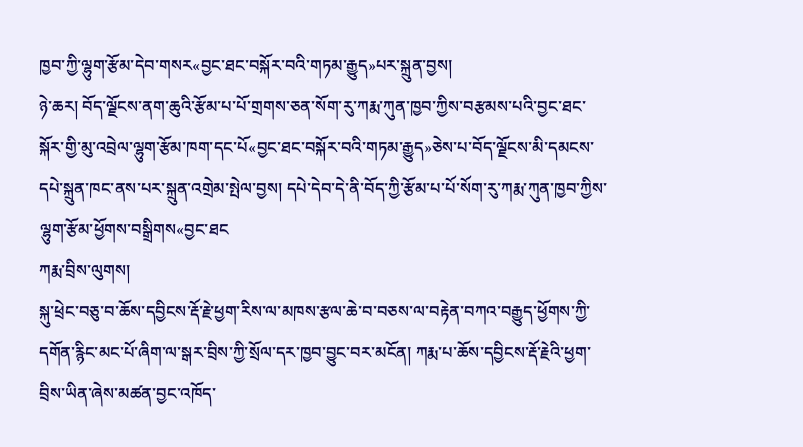ཁྱབ་ཀྱི་ལྷུག་རྩོམ་དེབ་གསར«བྱང་ཐང་བསྐོར་བའི་གཏམ་རྒྱུད»པར་སྐྲུན་བྱས།
ཉེ་ཆར། བོད་ལྗོངས་ནག་ཆུའི་རྩོམ་པ་པོ་གྲགས་ཅན་སོག་རུ་ཀརྨ་ཀུན་ཁྱབ་ཀྱིས་བརྩམས་པའི་བྱང་ཐང་སྐོར་གྱི་མུ་འབྲེལ་ལྷུག་རྩོམ་ཁག་དང་པོ«བྱང་ཐང་བསྐོར་བའི་གཏམ་རྒྱུད»ཅེས་པ་བོད་ལྗོངས་མི་དམངས་དཔེ་སྐྲུན་ཁང་ནས་པར་སྐྲུན་འགྲེམ་སྤེལ་བྱས། དཔེ་དེབ་དེ་ནི་བོད་ཀྱི་རྩོམ་པ་པོ་སོག་རུ་ཀརྨ་ཀུན་ཁྱབ་ཀྱིས་ལྷུག་རྩོམ་ཕྱོགས་བསྒྲིགས«བྱང་ཐང
ཀརྨ་བྲིས་ལུགས།
སྐུ་ཕྲེང་བཅུ་བ་ཆོས་དབྱིངས་རྡོ་རྗེ་ཕྱག་རིས་ལ་མཁས་རྩལ་ཆེ་བ་བཅས་ལ་བརྟེན་བཀའ་བརྒྱུད་ཕྱོགས་ཀྱི་དགོན་རྙིང་མང་པོ་ཞིག་ལ་སྒར་བྲིས་ཀྱི་སྲོལ་དར་ཁྱབ་བྱུང་བར་མངོན། ཀརྨ་པ་ཆོས་དབྱིངས་རྡོ་རྗེའི་ཕྱག་བྲིས་ཡིན་ཞེས་མཚན་བྱང་འཁོད་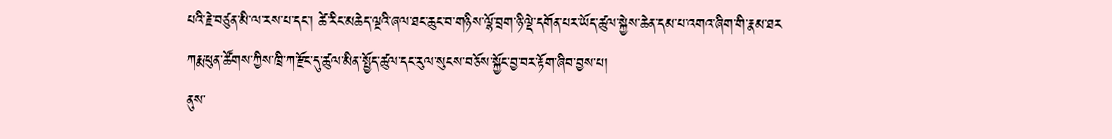པའི་རྗེ་བཙུན་མི་ལ་རས་པ་དང་། ཚེ་རིང་མཆེད་ལྔའི་ཞལ་ཐང་ཆུང་བ་གཉིས་ལྷོ་བྲག་ཉི་ལྡེ་དགོན་པར་ཡོད་ཚུལ་སྐྱེས་ཆེན་དམ་པ་འགའ་ཞིག་གི་རྣམ་ཐར
ཀརྨ་ཕུན་ཚོགས་ཀྱིས་ཁྲི་ཀ་རྫོང་དུ་ཚུལ་མིན་སྤྱོད་ཚུལ་དང་རུལ་སུངས་བཅོས་སྐྱོང་བྱ་བར་རྟོག་ཞིབ་བྱས་པ།
ནུས་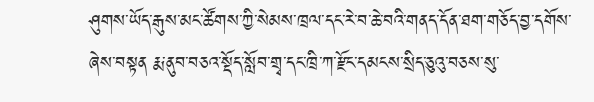ཤུགས་ཡོད་རྒུས་མང་ཚོགས་ཀྱི་སེམས་ཁྲལ་དང་རེ་བ་ཆེ་བའི་གནད་དོན་ཐག་གཅོད་བྱ་དགོས་ཞེས་བསྟན རྨ་ནུབ་བཅའ་སྡོད་སློབ་གྲྭ་དང་ཁྲི་ཀ་རྫོང་དམངས་སྲིད་ཅུའུ་བཅས་སུ་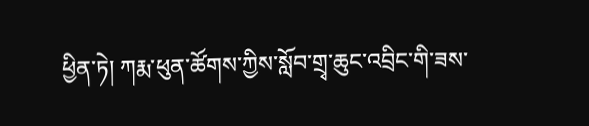ཕྱིན་ཏེ། ཀརྨ་ཕུན་ཚོགས་ཀྱིས་སློབ་གྲྭ་ཆུང་འབྲིང་གི་ཟས་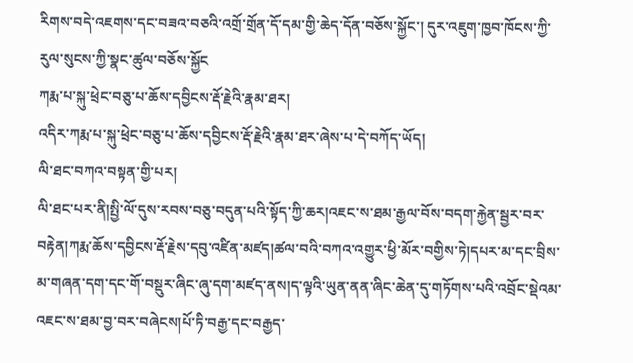རིགས་བདེ་འཇགས་དང་བཟའ་བཅའི་འགྲོ་གྲོན་དོ་དམ་གྱི་ཆེད་དོན་བཅོས་སྐྱོང་། དུར་འཇུག་ཁྱབ་ཁོངས་ཀྱི་རུལ་སུངས་ཀྱི་སྣང་ཚུལ་བཅོས་སྐྱོང
ཀརྨ་པ་སྐུ་ཕྲེང་བཅུ་པ་ཆོས་དབྱིངས་རྡོ་རྗེའི་རྣམ་ཐར།
འདིར་ཀརྨ་པ་སྐུ་ཕྲེང་བཅུ་པ་ཆོས་དབྱིངས་རྡོ་རྗེའི་རྣམ་ཐར་ཞེས་པ་དེ་བཀོད་ཡོད།
ལི་ཐང་བཀའ་བསྟན་གྱི་པར།
ལི་ཐང་པར་ནི།སྤྱི་ལོ་དུས་རབས་བཅུ་བདུན་པའི་སྟོད་ཀྱི་ཆར།འཇང་ས་ཐམ་རྒྱལ་བོས་བདག་རྐྱེན་སྦྱར་བར་བརྟེན།ཀརྨ་ཆོས་དབྱིངས་རྡོ་རྗེས་དབུ་འཛིན་མཛད།ཚལ་བའི་བཀའ་འགྱུར་ཕྱི་མོར་བགྱིས་ཏེ།དཔར་མ་དང་བྲིས་མ་གཞན་དག་དང་གོ་བསྡུར་ཞིང་ཞུ་དག་མཛད་ནས།ད་ལྟའི་ཡུན་ནན་ཞིང་ཆེན་དུ་གཏོགས་པའི་འབྲོང་སྡེའམ་འཇང་ས་ཐམ་བྱ་བར་བཞེངས།པོ་ཏི་བརྒྱ་དང་བརྒྱད་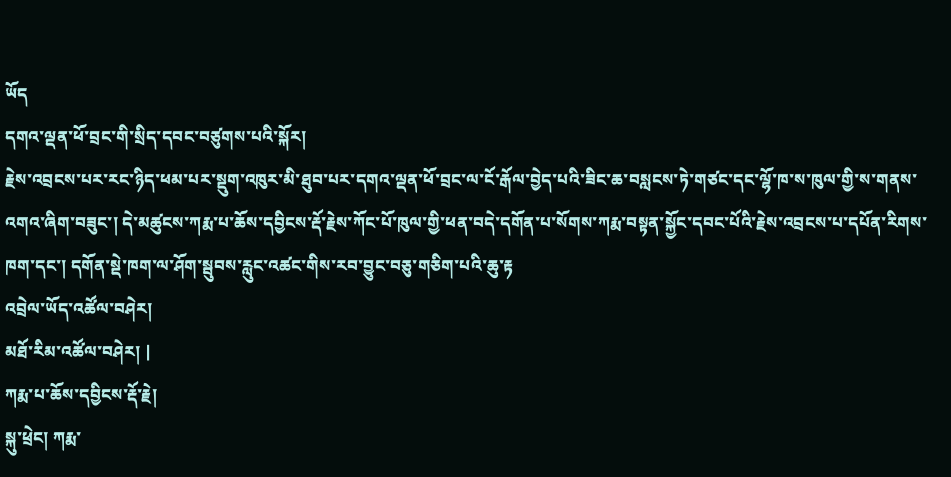ཡོད
དགའ་ལྡན་ཕོ་བྲང་གི་སྲིད་དབང་བཙུགས་པའི་སྐོར།
རྗེས་འབྲངས་པར་རང་ཉིད་ཕམ་པར་སྡུག་འཁུར་མི་ཐུབ་པར་དགའ་ལྡན་ཕོ་བྲང་ལ་ངོ་རྒོལ་བྱེད་པའི་ཟིང་ཆ་བསླངས་ཏེ་གཙང་དང་ལྷོ་ཁ་ས་ཁུལ་གྱི་ས་གནས་འགའ་ཞིག་བཟུང་། དེ་མཚུངས་ཀརྨ་པ་ཆོས་དབྱིངས་རྡོ་རྗེས་ཀོང་པོ་ཁུལ་གྱི་ཕན་བདེ་དགོན་པ་སོགས་ཀརྨ་བསྟན་སྐྱོང་དབང་པོའི་རྗེས་འབྲངས་པ་དཔོན་རིགས་ཁག་དང་། དགོན་སྡེ་ཁག་ལ་ཤོག་སྦུབས་རླུང་འཚང་གིས་རབ་བྱུང་བཅུ་གཅིག་པའི་ཆུ་རྟ
འབྲེལ་ཡོད་འཚོལ་བཤེར།
མཐོ་རིམ་འཚོལ་བཤེར། |
ཀརྨ་པ་ཆོས་དབྱིངས་རྡོ་རྗེ།
སྐུ་ཕྲེང། ཀརྨ་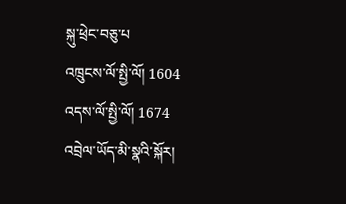སྐུ་ཕྲེང་བཅུ་པ
འཁྲུངས་ལོ་སྤྱི་ལོ། 1604
འདས་ལོ་སྤྱི་ལོ། 1674
འབྲེལ་ཡོད་མི་སྣའི་སྐོར།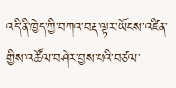འདི་ནི་ཁྱེད་ཀྱི་བཀའ་བརྡ་ལྟར་ཡོངས་འཛིན་གྱིས་འཚོལ་བཤེར་བྱས་པའི་བཙལ་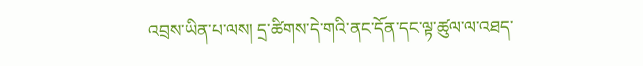འབྲས་ཡིན་པ་ལས། དྲ་ཚིགས་དེ་གའི་ནང་དོན་དང་ལྟ་ཚུལ་ལ་འཐད་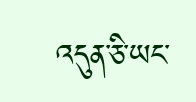འདུན་ཅི་ཡང་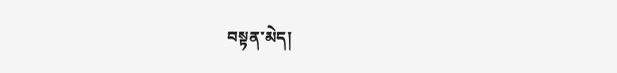བསྟན་མེད།